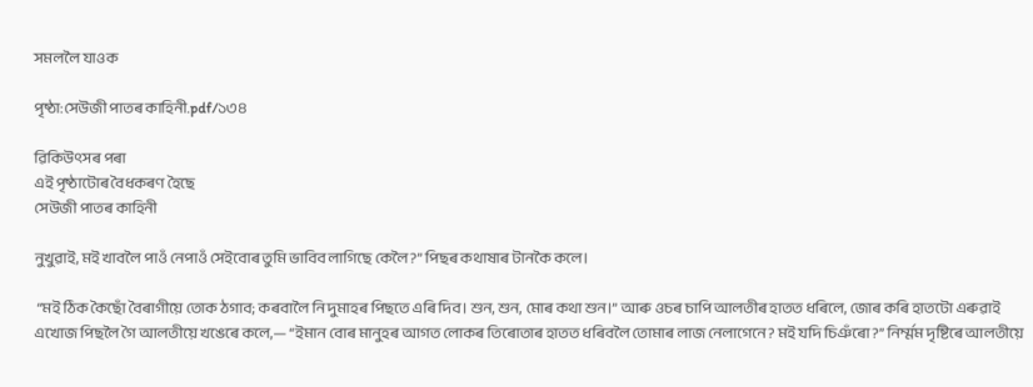সমললৈ যাওক

পৃষ্ঠা:সেউজী পাতৰ কাহিনী.pdf/১৩৪

ৱিকিউৎসৰ পৰা
এই পৃষ্ঠাটোৰ বৈধকৰণ হৈছে
সেউজী পাতৰ কাহিনী

নুখুৱাই, ম‍ই খাবলৈ পাওঁ নেপাওঁ সেইবোৰ তুমি ভাবিব লাগিছে কেলৈ?” পিছৰ কথাষাৰ টানকৈ কলে।

 “মই ঠিক কৈছোঁ বৈৰাগীয়ে তোক ঠগাব; কৰবালৈ নি দুমাহৰ পিছতে এৰি দিব। শুন, শুন, মোৰ কথা শুন।” আৰু ওচৰ চাপি আলতীৰ হাতত ধৰিলে, জোৰ কৰি হাতটো এৰুৱাই এখোজ পিছলৈ গৈ আলতীয়ে খঙেৰে কলে,— “ইমান বোৰ মানুহৰ আগত লোকৰ তিৰোতাৰ হাতত ধৰিবলৈ তোমাৰ লাজ নেলাগেনে? মই যদি চিঞঁৰো?” নিৰ্ম্মম দৃষ্টিৰে আলতীয়ে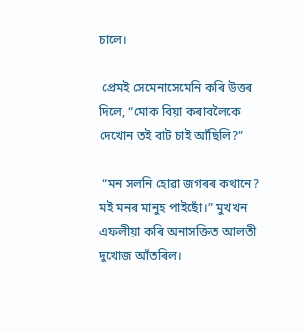চালে।

 প্ৰেমই সেমেনাসেমেনি কৰি উত্তৰ দিলে, “মোক বিয়া কৰাবলৈকে দেখোন তই বাট চাই আঁছিলি?”

 “মন সলনি হোৱা জগৰৰ কথানে? মই মনৰ মানুহ পাইছোঁ।” মুখখন এফলীয়া কৰি অনাসক্তিত আলতী দুখোজ আঁতৰিল।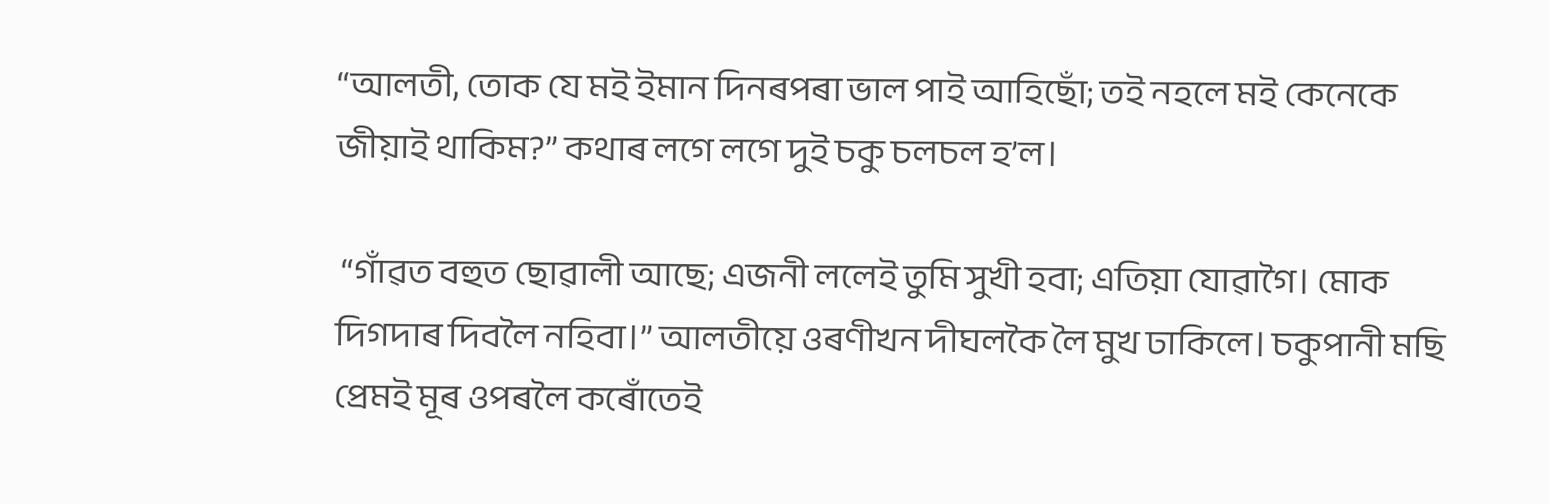“আলতী, তোক যে মই ইমান দিনৰপৰা ভাল পাই আহিছোঁ; তই নহলে মই কেনেকে জীয়াই থাকিম?” কথাৰ লগে লগে দুই চকু চলচল হ’ল।

 “গাঁৱত বহুত ছোৱালী আছে; এজনী ললেই তুমি সুখী হবা; এতিয়া যোৱাগৈ। মোক দিগদাৰ দিবলৈ নহিবা।” আলতীয়ে ওৰণীখন দীঘলকৈ লৈ মুখ ঢাকিলে। চকুপানী মছি প্ৰেমই মূৰ ওপৰলৈ কৰোঁতেই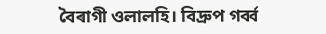বৈৰাগী ওলালহি। বিদ্ৰুপ গৰ্ব্ব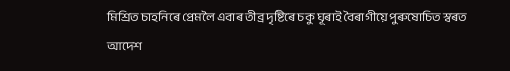মিশ্ৰিত চাহনিৰে প্ৰেমলৈ এবাৰ তীব্ৰ দৃষ্টিৰে চকু ঘূৰাই বৈৰাগীয়ে পুৰুষোচিত স্বৰত আদেশ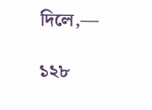দিলে,—

১২৮